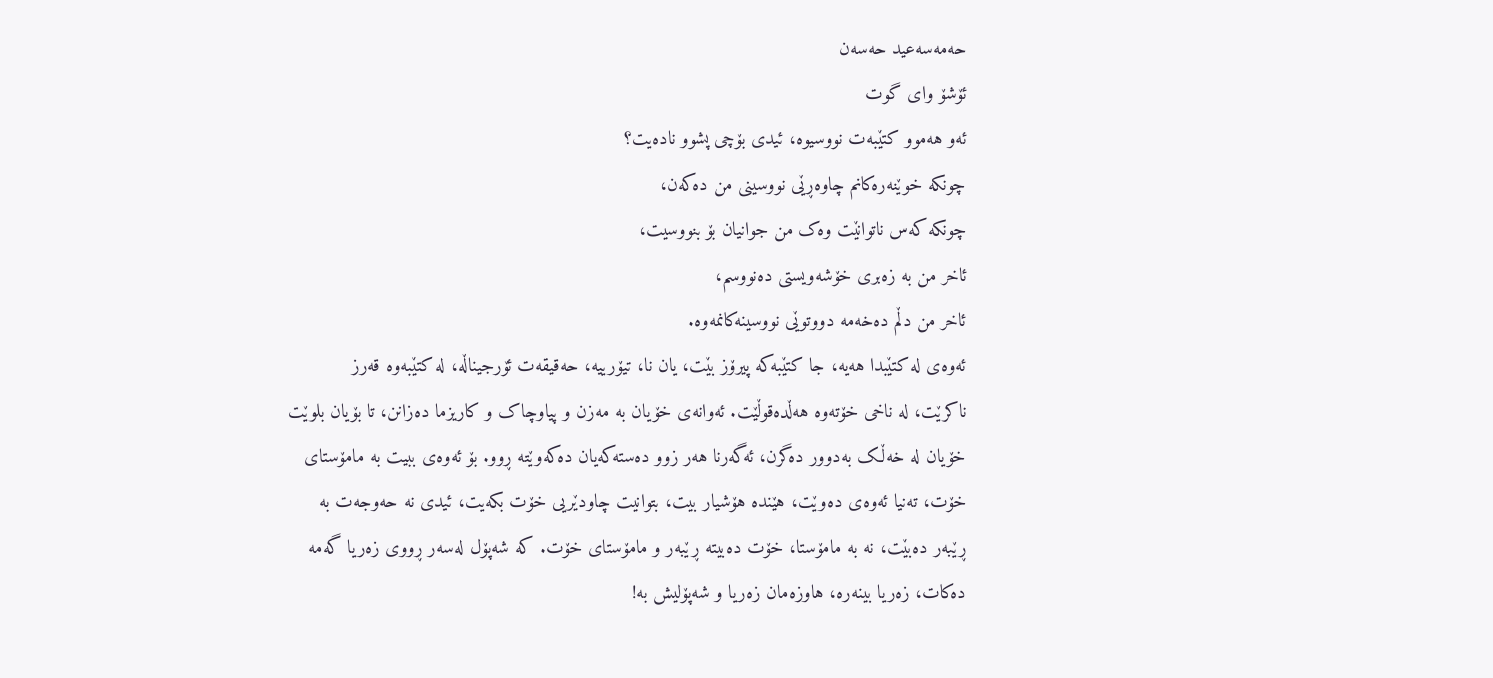حەمەسەعید حەسەن
ئۆشۆ وای گوت
ئەو هەموو کتێبەت نووسیوە، ئیدی بۆچی پشوو نادەیت؟
چونکە خوێنەرەکانم چاوەڕێی نووسینی من دەکەن،
چونکە کەس ناتوانێت وەک من جوانیان بۆ بنووسیت،
ئاخر من بە زەبری خۆشەویستی دەنووسم،
ئاخر من دڵم دەخەمە دووتوێی نووسینەکانمەوە.
ئەوەی لە کتێبدا هەیە، جا کتێبەکە پیرۆز بێت، یان نا، تیۆرییە، حەقیقەت ئۆرجیناڵە، لە کتێبەوە قەرز ناکرێت، لە ناخی خۆتەوە هەڵدەقوڵێت. ئەوانەی خۆیان بە مەزن و پیاوچاک و کاریزما دەزانن، تا بۆیان بلوێت خۆیان لە خەڵک بەدوور دەگرن، ئەگەرنا هەر زوو دەستەکەیان دەکەوێتە ڕوو. بۆ ئەوەی ببیت بە مامۆستای خۆت، تەنیا ئەوەی دەوێت، هێندە هۆشیار بیت، بتوانیت چاودێریی خۆت بکەیت، ئیدی نە حەوجەت بە ڕێبەر دەبێت، نە بە مامۆستا، خۆت دەبیتە ڕێبەر و مامۆستای خۆت. کە شەپۆل لەسەر ڕووی زەریا گەمە دەکات، زەریا بینەرە، هاوزەمان زەریا و شەپۆلیش بە!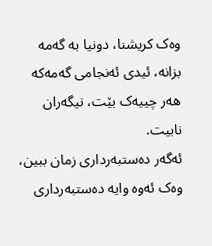وەک کریشنا، دونیا بە گەمە بزانە، ئیدی ئەنجامی گەمەکە هەر چییەک بێت، نیگەران نابیت.
ئەگەر دەستبەرداری زمان ببین، وەک ئەوە وایە دەستبەرداری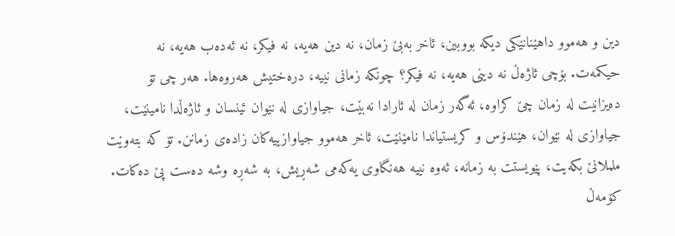دین و هەموو داهێنانێکی دیکە بووبین، ئاخر بەبێ زمان، نە دین هەیە، نە فیکر، نە ئەدەب هەیە، نە حیکمەت. بۆچی ئاژەڵ نە دینی هەیە، نە فیکر؟ چونکە زمانی نییە، درەختیش هەروەها. هەر چی تۆ دەیزانیت لە زمان چێ کراوە، ئەگەر زمان لە ئارادا نەبێت، جیاوازی لە نێوان ئینسان و ئاژەڵدا نامینێت، جیاوازی لە نێوان، هێندۆس و کریستیاندا نامێنێت، ئاخر هەموو جیاوازییەکان زادەی زمانن. تۆ کە بتەوێت ململانێ بکەیت، پێویستت بە زمانە، ئەوە نییە هەنگاوی یەکەمی شەڕیش، بە شەڕە وشە دەست پێ دەکات. کۆمەڵ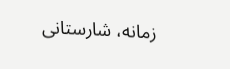زمانە، شارستانی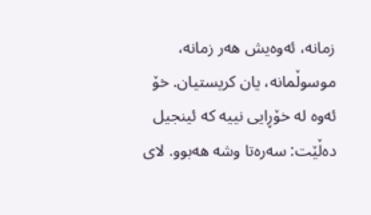زمانە، ئەوەیش هەر زمانە، موسوڵمانە، یان کریستیان. خۆ ئەوە لە خۆڕایی نییە کە ئینجیل دەڵێت: سەرەتا وشە هەبوو. لای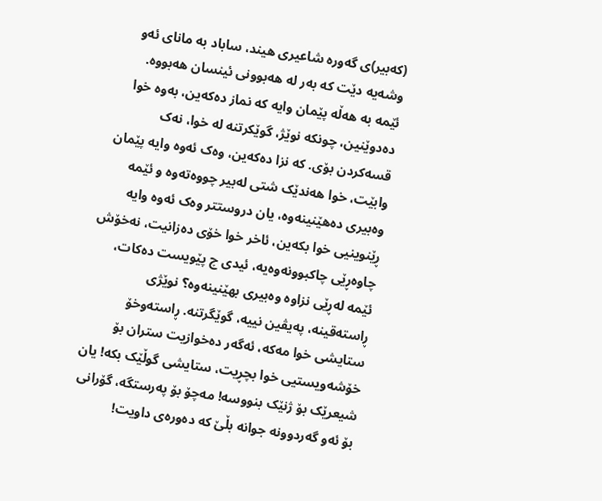(کەبیر)ی گەورە شاعیری هیند، ساباد بە مانای ئەو وشەیە دێت کە بەر لە هەبوونی ئینسان هەبووە.
ئێمە بە هەڵە پێمان وایە کە نماز دەکەین، بەوە خوا دەدوێنین، چونکە نوێژ، گوێکرتنە لە خوا، نەک قسەکردن بۆی. کە نزا دەکەین، وەک ئەوە وایە پێمان وابێت، خوا هەندێک شتی لەبیر چووەتەوە و ئێمە وەبیری دەهێنینەوە، یان دروستتر وەک ئەوە وایە ڕێنوینیی خوا بکەین، ئاخر خوا خۆی دەزانیت، نەخۆش چاوەڕێی چاکبوونەوەیە، ئیدی چ پێویست دەکات، ئێمە لەڕێی نزاوە وەبیری بهێنینەوە؟ نوێژی ڕاستەقینە، پەیڤین نییە، گوێگرتنە. ڕاستەوخۆ ستایشی خوا مەکە، ئەگەر دەخوازیت ستران بۆ خۆشەویستیی خوا بچڕیت، ستایشی گوڵێک بکە! یان شیعرێک بۆ ژنێک بنووسە! مەچۆ بۆ پەرستگە، گۆرانی بۆ ئەو گەردوونە جوانە بڵێ کە دەورەی داویت!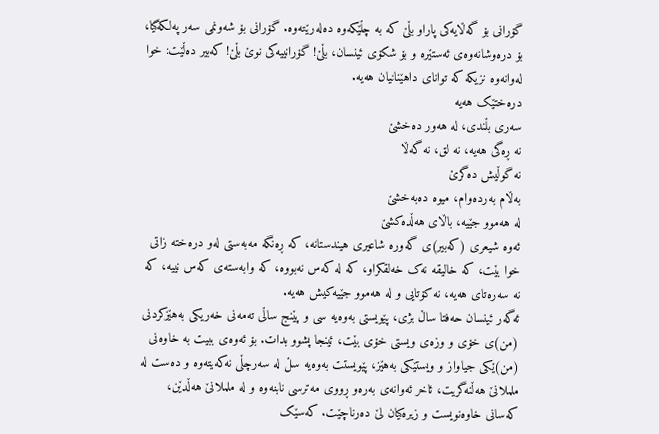گۆرانی بۆ گەڵایەکی پاراو بڵێ کە بە چڵێکەوە دەلەرێتەوە. گۆرانی بۆ شەونمی سەر پەلکەگیا، بۆ درەوشانەوەی ئەستێرە و بۆ شکۆی ئینسان، بڵێ! گۆرانییەکی نوێ بڵێ! کەبیر دەڵێت: خوا لەوانەوە نزیکە کە توانای داهێنانیان هەیە.
درەختێک هەیە
سەری بڵندی، لە هەور دەخشێ
نە ڕەگی هەیە، نە لق، نە گەڵا
نە گوڵیش دەگرێ
بەڵام بەردەوام، میوە دەبەخشێ
لە هەموو جێیە، باڵای هەڵدەکشێ
ئەوە شیعری (کەبیر)ی گەورە شاعیری هیندستانە، کە ڕەنگە مەبەستی لەو درەختە زاتی خوا بێت، کە خالیقە نەک خەلقکراو، کە لە کەس نەبووە، کە وابەستەی کەس نییە، کە نە سەرەتای هەیە، نە کۆتایی و لە هەموو جێیەکیش هەیە.
ئەگەر ئینسان حەفتا ساڵ بژی، پێویستی بەوەیە سی و پێنج ساڵی تەمەنی خەریکی بەهێزکردنی (من)ی خۆی و وزەی ویستی خۆی بێت، ئینجا پشوو بدات. بۆ ئەوەی ببیت بە خاوەنی (من)ێکی جیاواز و ویستێکی بەهێز، پێویستت بەوەیە سڵ لە سەرچڵی نەکەیتەوە و دەست لە ململانێ هەڵنەگریت، ئاخر ئەوانەی بەرەو ڕووی مەترسی نابنەوە و لە ململانێ هەڵدێن، کەسانی خاوەنویست و زیرەکیان لێ دەرناچێت. کەسێک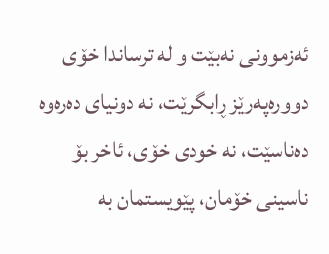ئەزموونی نەبێت و لە ترساندا خۆی دوورەپەرێز ڕابگرێت، نە دونیای دەرەوە دەناسێت، نە خودی خۆی، ئاخر بۆ ناسینی خۆمان، پێویستمان بە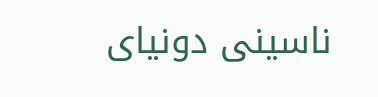ناسینی دونیای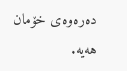دەرەوەی خۆمان هەیە.